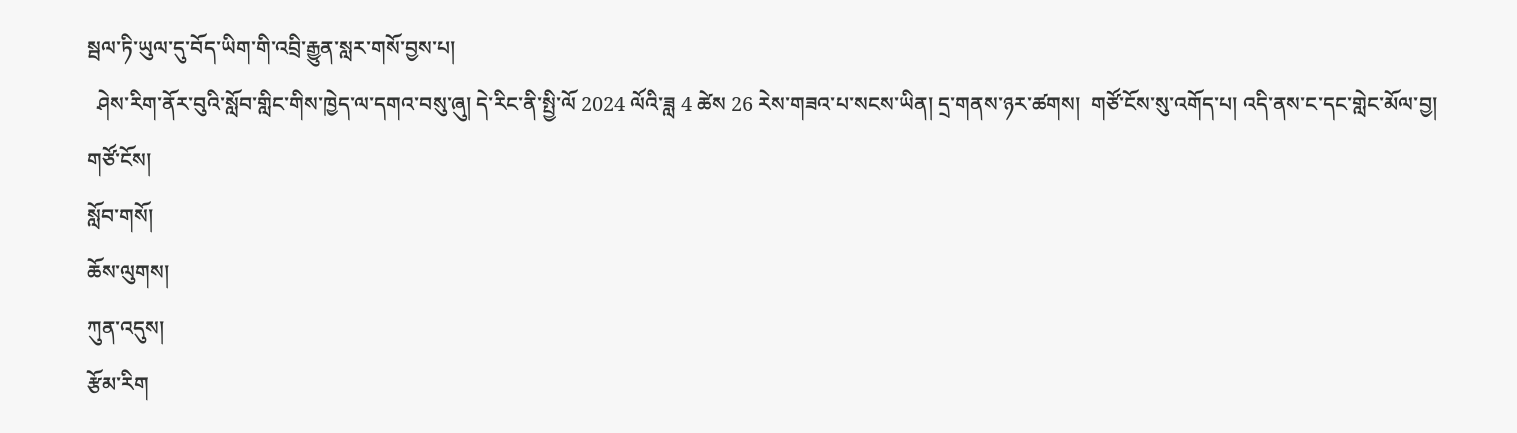སྦལ་ཏི་ཡུལ་དུ་བོད་ཡིག་གི་འབྲི་རྒྱུན་སླར་གསོ་བྱས་པ།
  ཤེས་རིག་ནོར་བུའི་སློབ་གླིང་གིས་ཁྱེད་ལ་དགའ་བསུ་ཞུ། དེ་རིང་ནི་སྤྱི་ལོ 2024 ལོའི་ཟླ 4 ཚེས 26 རེས་གཟའ་པ་སངས་ཡིན། དྲ་གནས་ཉར་ཚགས།  གཙོ་ངོས་སུ་འགོད་པ། འདི་ནས་ང་དང་གླེང་མོལ་བྱ།
གཙོ་ངོས།
སློབ་གསོ།
ཆོས་ལུགས།
ཀུན་འདུས།
རྩོམ་རིག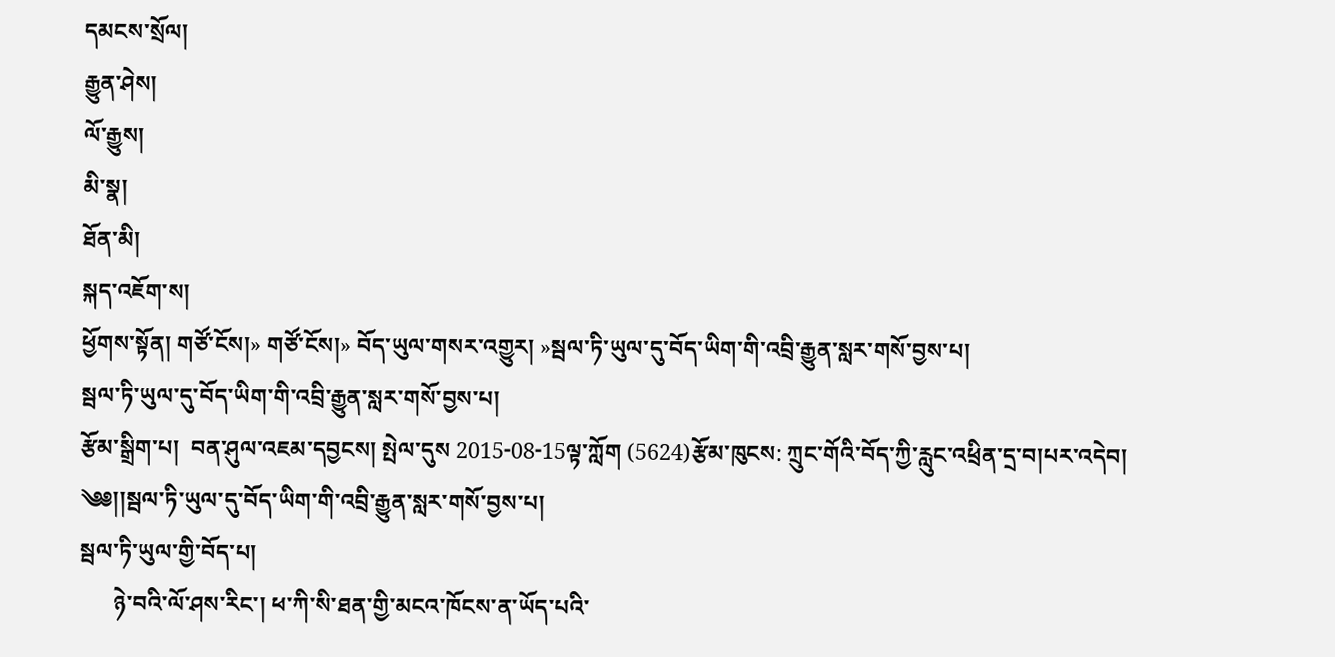དམངས་སྲོལ།
རྒྱུན་ཤེས།
ལོ་རྒྱུས།
མི་སྣ།
ཐོན་མི།
སྐད་འཇོག་ས།
ཕྱོགས་སྟོན། གཙོ་ངོས།» གཙོ་ངོས།» བོད་ཡུལ་གསར་འགྱུར། »སྦལ་ཏི་ཡུལ་དུ་བོད་ཡིག་གི་འབྲི་རྒྱུན་སླར་གསོ་བྱས་པ།
སྦལ་ཏི་ཡུལ་དུ་བོད་ཡིག་གི་འབྲི་རྒྱུན་སླར་གསོ་བྱས་པ།
རྩོམ་སྒྲིག་པ།  བན་ཤུལ་འཇམ་དབྱངས། སྤེལ་དུས 2015-08-15ལྟ་ཀློག (5624)རྩོམ་ཁུངས: ཀྲུང་གོའི་བོད་ཀྱི་རླུང་འཕྲིན་དྲ་བ།པར་འདེབ།
༄༅།།སྦལ་ཏི་ཡུལ་དུ་བོད་ཡིག་གི་འབྲི་རྒྱུན་སླར་གསོ་བྱས་པ།
སྦལ་ཏི་ཡུལ་གྱི་བོད་པ།
      ཉེ་བའི་ལོ་ཤས་རིང་། ཕ་ཀི་སི་ཐན་གྱི་མངའ་ཁོངས་ན་ཡོད་པའི་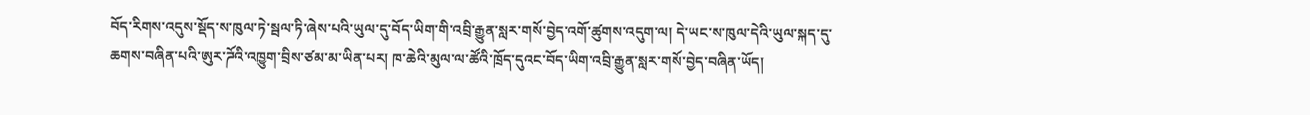བོད་རིགས་འདུས་སྡོད་ས་ཁུལ་ཏེ་སྦལ་ཏི་ཞེས་པའི་ཡུལ་དུ་བོད་ཡིག་གི་འབྲི་རྒྱུན་སླར་གསོ་བྱེད་འགོ་ཚུགས་འདུག་ལ། དེ་ཡང་ས་ཁུལ་དེའི་ཡུལ་སྐད་དུ་ཆགས་བཞིན་པའི་ཨུར་ཌོའི་འཁྱུག་བྲིས་ཙམ་མ་ཡིན་པར། ཁ་ཆེའི་མུལ་ལ་ཚོའི་ཁྲོད་དུའང་བོད་ཡིག་འབྲི་རྒྱུན་སླར་གསོ་བྱེད་བཞིན་ཡོད།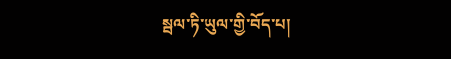སྦལ་ཏི་ཡུལ་གྱི་བོད་པ།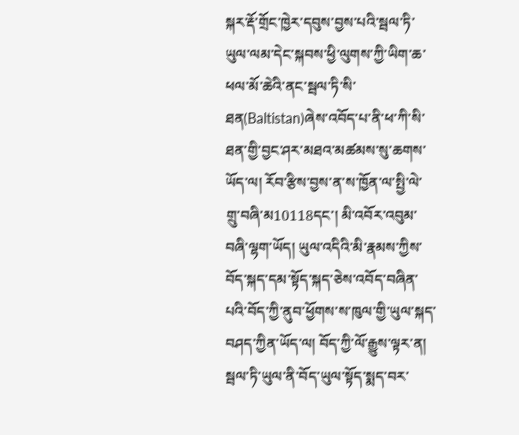སྐར་རྡོ་གྲོང་ཁྱེར་དབུས་བྱས་པའི་སྦལ་ཏི་ཡུལ་ལམ་དེང་སྐབས་ཕྱི་ལུགས་ཀྱི་ཡིག་ཆ་ཕལ་མོ་ཆེའི་ནང་སྦལ་ཏི་སི་ཐན(Baltistan)ཞེས་འབོད་པ་ནི་ཕ་ཀི་སི་ཐན་གྱི་བྱང་ཤར་མཐའ་མཚམས་སུ་ཆགས་ཡོད་ལ། རོབ་རྩིས་བྱས་ན་ས་ཁྱོན་ལ་སྤྱི་ལེ་གྲུ་བཞི་མ10118དང་། མི་འབོར་འབུམ་བཞི་ལྷག་ཡོད། ཡུལ་འདིའི་མི་རྣམས་ཀྱིས་བོད་སྐད་དམ་སྟོད་སྐད་ཅེས་འབོད་བཞིན་པའི་བོད་ཀྱི་ནུབ་ཕྱོགས་ས་ཁུལ་གྱི་ཡུལ་སྐད་བཤད་ཀྱིན་ཡོད་ལ། བོད་ཀྱི་ལོ་རྒྱུས་ལྟར་ན། སྦལ་ཏི་ཡུལ་ནི་བོད་ཡུལ་སྟོད་སྨད་བར་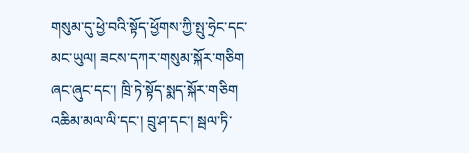གསུམ་དུ་ཕྱེ་བའི་སྟོད་ཕྱོགས་ཀྱི་སྤུ་ཧྲེང་དང་མང་ཡུལ། ཟངས་དཀར་གསུམ་སྐོར་གཅིག ཞང་ཞུང་དང་། ཁྲི་ཏེ་སྟོད་སྨད་སྐོར་གཅིག འཆིམ་མལ་ལི་དང་། བྲུ་ཤ་དང་། སྦལ་ཏི་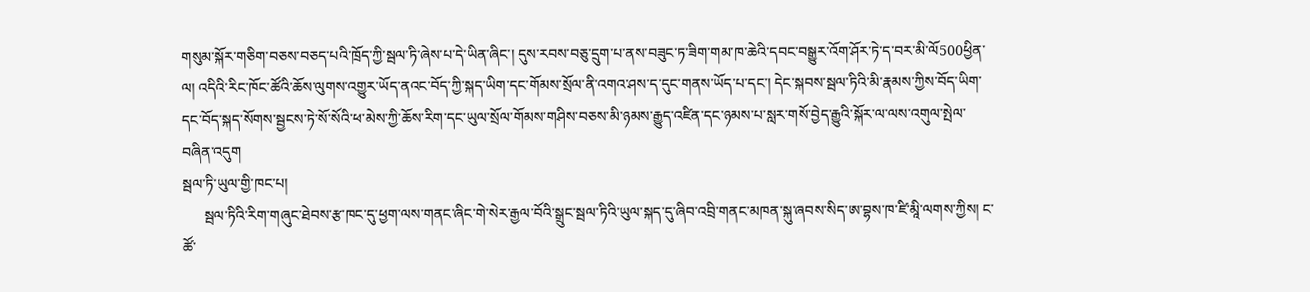གསུམ་སྐོར་གཅིག་བཅས་བཅད་པའི་ཁྲོད་ཀྱི་སྦལ་ཏི་ཞེས་པ་དེ་ཡིན་ཞིང་། དུས་རབས་བཅུ་དྲུག་པ་ནས་བཟུང་ཏ་ཟིག་གམ་ཁ་ཆེའི་དབང་བསྒྱུར་འོག་ཤོར་ཏེ་ད་བར་མི་ལོ500ཕྱིན་ལ། འདིའི་རིང་ཁོང་ཚོའི་ཆོས་ལུགས་འགྱུར་ཡོད་ནའང་བོད་ཀྱི་སྐད་ཡིག་དང་གོམས་སྲོལ་ནི་འགའ་ཤས་ད་དུང་གནས་ཡོད་པ་དང་། དེང་སྐབས་སྦལ་ཏིའི་མི་རྣམས་ཀྱིས་བོད་ཡིག་དང་བོད་སྐད་སོགས་སྦྱངས་ཏེ་སོ་སོའི་ཕ་མེས་ཀྱི་ཆོས་རིག་དང་ཡུལ་སྲོལ་གོམས་གཤིས་བཅས་མི་ཉམས་རྒྱུད་འཛིན་དང་ཉམས་པ་སླར་གསོ་བྱེད་རྒྱུའི་སྐོར་ལ་ལས་འགུལ་སྤེལ་བཞིན་འདུག
སྦལ་ཏི་ཡུལ་གྱི་ཁང་པ།
      སྦལ་ཏིའི་རིག་གཞུང་ཐེབས་རྩ་ཁང་དུ་ཕྱག་ལས་གནང་ཞིང་གེ་སེར་རྒྱལ་བོའི་སྒྲུང་སྦལ་ཏིའི་ཡུལ་སྐད་དུ་ཞིབ་འབྲི་གནང་མཁན་སྐུ་ཞབས་སིད་ཨ་བྷས་ཁ་ཛི་མཱི་ལགས་ཀྱིས། ང་ཚོ་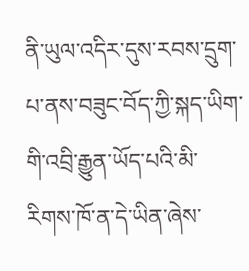ནི་ཡུལ་འདིར་དུས་རབས་དྲུག་པ་ནས་བཟུང་བོད་ཀྱི་སྐད་ཡིག་གི་འབྲི་རྒྱུན་ཡོད་པའི་མི་རིགས་ཁོ་ན་དེ་ཡིན་ཞེས་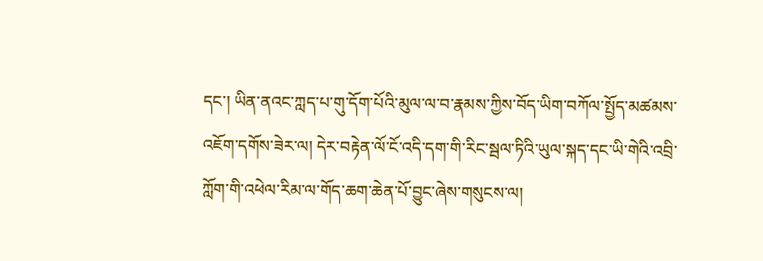དང་། ཡིན་ནའང་ཀླད་པ་གུ་དོག་པོའི་མུལ་ལ་བ་རྣམས་ཀྱིས་བོད་ཡིག་བཀོལ་སྤྱོད་མཚམས་འཇོག་དགོས་ཟེར་ལ། དེར་བརྟེན་ལོ་ངོ་འདི་དག་གི་རིང་སྦལ་ཏིའི་ཡུལ་སྐད་དང་ཡི་གེའི་འབྲི་ཀློག་གི་འཕེལ་རིམ་ལ་གོད་ཆག་ཆེན་པོ་བྱུང་ཞེས་གསུངས་ལ།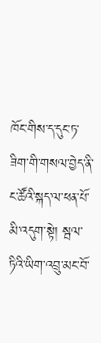ཁོང་གིས་ད་དུང་ཏ་ཟིག་གི་གསལ་བྱེད་ནི་ང་ཚོའི་སྐད་ལ་ཕན་པོ་མི་འདུག་སྟེ། སྦལ་ཏིའི་ཡིག་འབྲུ་མང་བོ་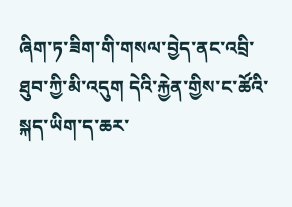ཞིག་ཏ་ཟིག་གི་གསལ་བྱེད་ནང་འབྲི་ཐུབ་ཀྱི་མི་འདུག དེའི་རྐྱེན་གྱིས་ང་ཚོའི་སྐད་ཡིག་ད་ཆར་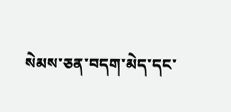སེམས་ཅན་བདག་མེད་དང་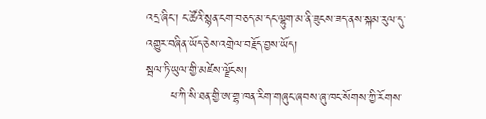འདྲ་ཞིང་། ང་ཚོའི་སྙན་ངག་བཅད་མ་དང་ལྷུག་མ་ནི་ཟུངས་ཟད་ནས་སྐམ་རུལ་དུ་འགྱུར་བཞིན་ཡོད་ཅེས་འགྲེལ་བརྗོད་བྱས་ཡོད།
སྦལ་ཏི་ཡུལ་གྱི་མཛེས་ལྗོངས།
      ཕ་ཀི་སི་ཐན་གྱི་ཨ་གྷ་ཁན་རིག་གཞུང་ཞབས་ཞུ་ཁང་སོགས་ཀྱི་རོགས་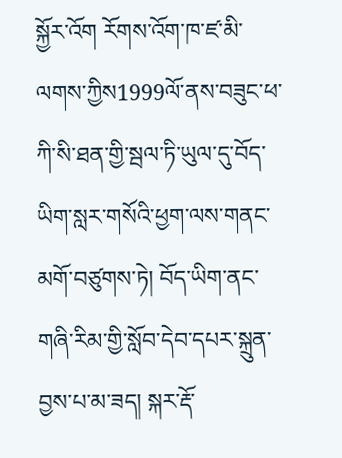སྐྱོར་འོག རོགས་འོག་ཁ་ཛ་མི་ལགས་ཀྱིས1999ལོ་ནས་བཟུང་ཕ་ཀི་སི་ཐན་གྱི་སྦལ་ཏི་ཡུལ་དུ་བོད་ཡིག་སླར་གསོའི་ཕྱག་ལས་གནང་མགོ་བཙུགས་ཏེ། བོད་ཡིག་ནང་གཞི་རིམ་གྱི་སློབ་དེབ་དཔར་སྐྲུན་བྱས་པ་མ་ཟད། སྐར་རྡོ་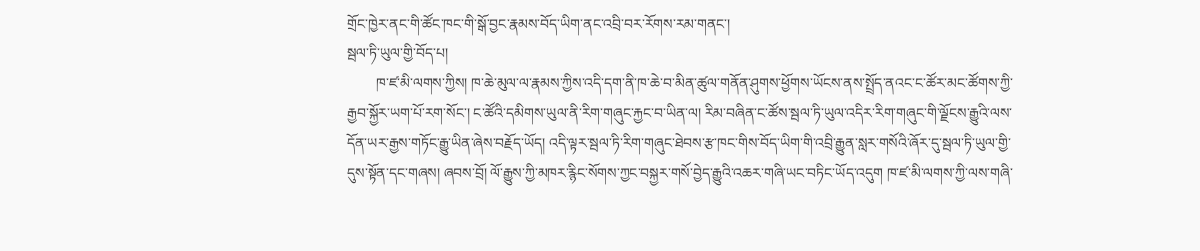གྲོང་ཁྱེར་ནང་གི་ཚོང་ཁང་གི་སྒོ་བྱང་རྣམས་བོད་ཡིག་ནང་འབྲི་བར་རོགས་རམ་གནང་།
སྦལ་ཏི་ཡུལ་གྱི་བོད་པ།
        ཁ་ཛ་མི་ལགས་ཀྱིས། ཁ་ཆེ་མུལ་ལ་རྣམས་ཀྱིས་འདི་དག་ནི་ཁ་ཆེ་བ་མིན་ཚུལ་གནོན་ཤུགས་ཕྱོགས་ཡོངས་ནས་སྤྲོད་ནའང་ང་ཚོར་མང་ཚོགས་ཀྱི་རྒྱབ་སྐྱོར་ཡག་པོ་རག་སོང་། ང་ཚོའི་དམིགས་ཡུལ་ནི་རིག་གཞུང་རྐྱང་བ་ཡིན་ལ། རིམ་བཞིན་ང་ཚོས་སྦལ་ཏི་ཡུལ་འདིར་རིག་གཞུང་གི་ལྗོངས་རྒྱུའི་ལས་དོན་ཡར་རྒྱས་གཏོང་རྒྱུ་ཡིན་ཞེས་བརྗོད་ཡོད། འདི་ལྟར་སྦལ་ཏི་རིག་གཞུང་ཐེབས་རྩ་ཁང་གིས་བོད་ཡིག་གི་འབྲི་རྒྱུན་སླར་གསོའི་ཞོར་དུ་སྦལ་ཏི་ཡུལ་གྱི་དུས་སྟོན་དང་གཞས། ཞབས་བྲོ། ལོ་རྒྱུས་ཀྱི་མཁར་རྙིང་སོགས་ཀྱང་བསྐྱར་གསོ་བྱེད་རྒྱུའི་འཆར་གཞི་ཡང་བཏིང་ཡོད་འདུག ཁ་ཛ་མི་ལགས་ཀྱི་ལས་གཞི་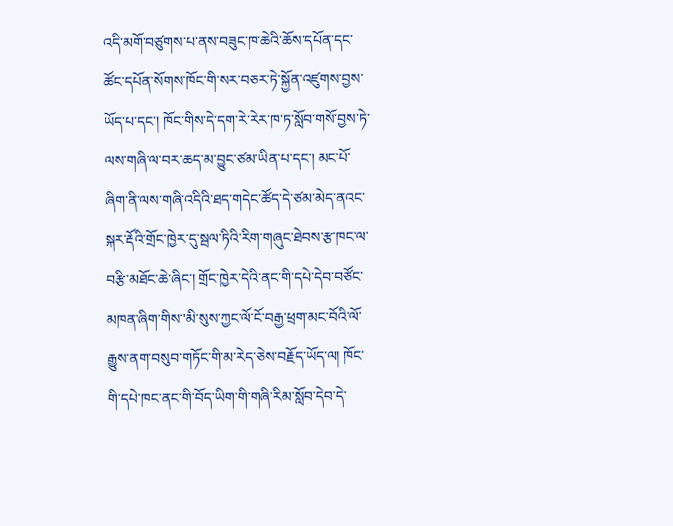འདི་མགོ་བཙུགས་པ་ནས་བཟུང་ཁ་ཆེའི་ཆོས་དཔོན་དང་ཚོང་དཔོན་སོགས་ཁོང་གི་སར་བཅར་ཏེ་སྐྱོན་འཛུགས་བྱས་ཡོད་པ་དང་། ཁོང་གིས་དེ་དག་རེ་རེར་ཁ་ཏ་སློབ་གསོ་བྱས་ཏེ་ལས་གཞི་ལ་བར་ཆད་མ་བྱུང་ཙམ་ཡིན་པ་དང་། མང་པོ་ཞིག་ནི་ལས་གཞི་འདིའི་ཐད་གདེང་ཚོད་དེ་ཙམ་མེད་ནའང་སྐར་རྡོའི་གྲོང་ཁྱེར་དུ་སྦལ་ཏིའི་རིག་གཞུང་ཐེབས་རྩ་ཁང་ལ་བརྩི་མཐོང་ཆེ་ཞིང་། གྲོང་ཁྱེར་དེའི་ནང་གི་དཔེ་དེབ་བཙོང་མཁན་ཞིག་གིས་'མི་སུས་ཀྱང་ལོ་ངོ་བརྒྱ་ཕྲག་མང་བོའི་ལོ་རྒྱུས་ནག་བསུབ་གཏོང་གི་མ་རེད་ཅེས་བརྗོད་ཡོད་ལ། ཁོང་གི་དཔེ་ཁང་ནང་གི་བོད་ཡིག་གི་གཞི་རིམ་སློབ་དེབ་དེ་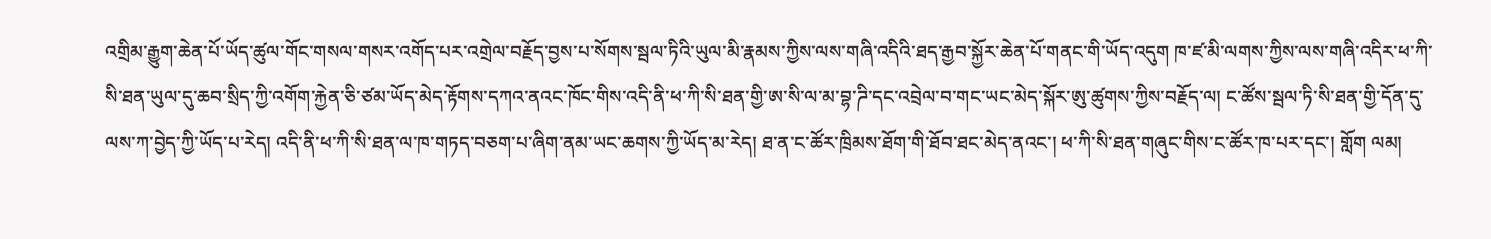འགྲིམ་རྒྱུག་ཆེན་པོ་ཡོད་ཚུལ་གོང་གསལ་གསར་འགོད་པར་འགྲེལ་བརྗོད་བྱས་པ་སོགས་སྦལ་ཏིའི་ཡུལ་མི་རྣམས་ཀྱིས་ལས་གཞི་འདིའི་ཐད་རྒྱབ་སྐྱོར་ཆེན་པོ་གནང་གི་ཡོད་འདུག ཁ་ཛ་མི་ལགས་ཀྱིས་ལས་གཞི་འདིར་ཕ་ཀི་སི་ཐན་ཡུལ་དུ་ཆབ་སྲིད་ཀྱི་འགོག་རྐྱེན་ཅི་ཙམ་ཡོད་མེད་རྟོགས་དཀའ་ནའང་ཁོང་གིས་འདི་ནི་ཕ་ཀི་སི་ཐན་གྱི་ཨ་སི་ལ་མ་བྷ་ཌི་དང་འབྲེལ་བ་གང་ཡང་མེད་སྐོར་ཨུ་ཚུགས་ཀྱིས་བརྗོད་ལ། ང་ཚོས་སྦལ་ཏི་སི་ཐན་གྱི་དོན་དུ་ལས་ཀ་བྱེད་ཀྱི་ཡོད་པ་རེད། འདི་ནི་ཕ་ཀི་སི་ཐན་ལ་ཁ་གཏད་བཅག་པ་ཞིག་ནམ་ཡང་ཆགས་ཀྱི་ཡོད་མ་རེད། ཐ་ན་ང་ཚོར་ཁྲིམས་ཐོག་གི་ཐོབ་ཐང་མེད་ནའང་། ཕ་ཀི་སི་ཐན་གཞུང་གིས་ང་ཚོར་ཁ་པར་དང་། གློག ལམ།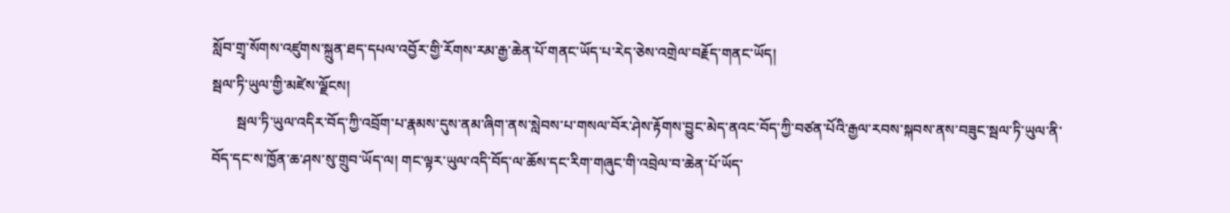སློབ་གྲྭ་སོགས་འཛུགས་སྐྲུན་ཐད་དཔལ་འབྱོར་གྱི་རོགས་རམ་རྒྱ་ཆེན་པོ་གནང་ཡོད་པ་རེད་ཅེས་འགྲེལ་བརྗོད་གནང་ཡོད།
སྦལ་ཏི་ཡུལ་གྱི་མཛེས་ལྗོངས།
       སྦལ་ཏི་ཡུལ་འདིར་བོད་ཀྱི་འབྲོག་པ་རྣམས་དུས་ནམ་ཞིག་ནས་སླེབས་པ་གསལ་བོར་ཤེས་རྟོགས་བྱུང་མེད་ནའང་བོད་ཀྱི་བཙན་པོའི་རྒྱལ་རབས་སྐབས་ནས་བཟུང་སྦལ་ཏི་ཡུལ་ནི་བོད་དང་ས་ཁྱོན་ཆ་ཤས་སུ་གྲུབ་ཡོད་ལ། གང་ལྟར་ཡུལ་འདི་བོད་ལ་ཆོས་དང་རིག་གཞུང་གི་འབྲེལ་བ་ཆེན་པོ་ཡོད་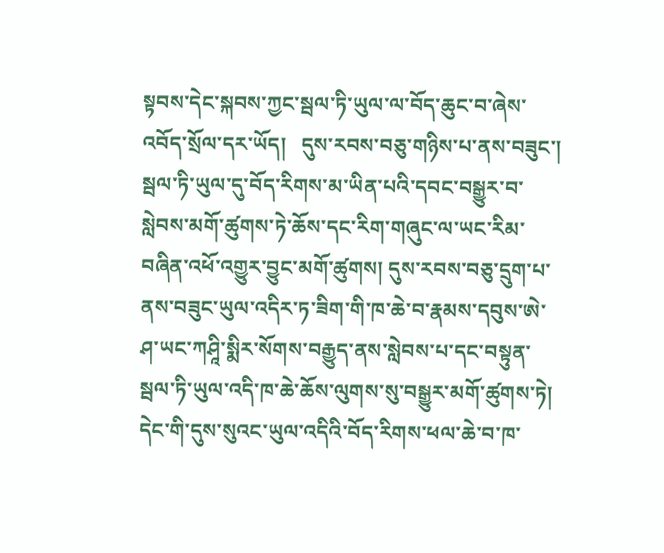སྟབས་དེང་སྐབས་ཀྱང་སྦལ་ཏི་ཡུལ་ལ་བོད་ཆུང་བ་ཞེས་འབོད་སྲོལ་དར་ཡོད།   དུས་རབས་བཅུ་གཉིས་པ་ནས་བཟུང་། སྦལ་ཏི་ཡུལ་དུ་བོད་རིགས་མ་ཡིན་པའི་དབང་བསྒྱུར་བ་སླེབས་མགོ་ཚུགས་ཏེ་ཆོས་དང་རིག་གཞུང་ལ་ཡང་རིམ་བཞིན་འཕོ་འགྱུར་བྱུང་མགོ་ཚུགས། དུས་རབས་བཅུ་དྲུག་པ་ནས་བཟུང་ཡུལ་འདིར་ཏ་ཟིག་གི་ཁ་ཆེ་བ་རྣམས་དབུས་ཨེ་ཤ་ཡང་ཀཤཱི་སྨིར་སོགས་བརྒྱུད་ནས་སླེབས་པ་དང་བསྟུན་སྦལ་ཏི་ཡུལ་འདི་ཁ་ཆེ་ཆོས་ལུགས་སུ་བསྒྱུར་མགོ་ཚུགས་ཏེ། དེང་གི་དུས་སུའང་ཡུལ་འདིའི་བོད་རིགས་ཕལ་ཆེ་བ་ཁ་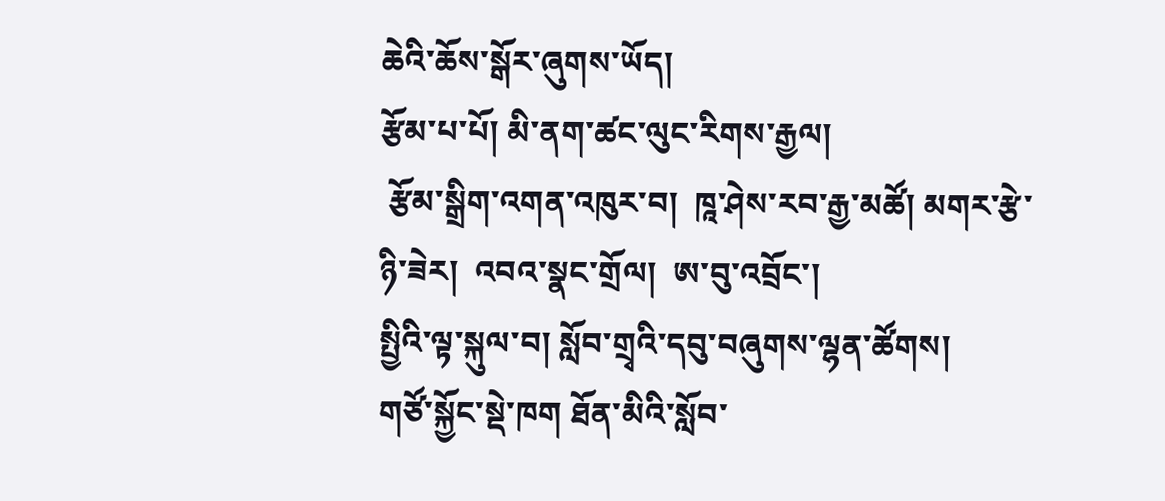ཆེའི་ཆོས་སྒོར་ཞུགས་ཡོད།
རྩོམ་པ་པོ། མི་ནག་ཚང་ལུང་རིགས་རྒྱལ།
 རྩོམ་སྒྲིག་འགན་འཁུར་བ།  ཁཱ་ཤེས་རབ་རྒྱ་མཚོ། མགར་རྩེ་ཉི་ཟེར།  འབའ་སྣང་གྲོལ།  ཨ་བུ་འབྲོང་།
སྤྱིའི་ལྟ་སྐུལ་བ། སློབ་གྲྭའི་དབུ་བཞུགས་ལྷན་ཚོགས།
གཙོ་སྐྱོང་སྡེ་ཁག ཐོན་མིའི་སློབ་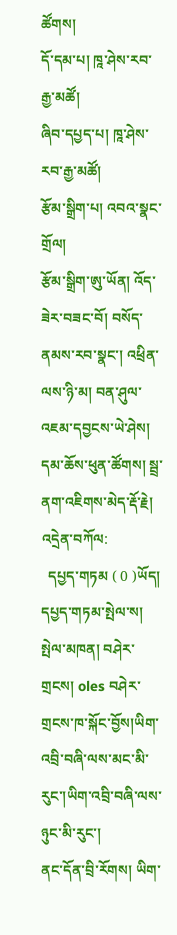ཚོགས།
དོ་དམ་པ། ཁཱ་ཤེས་རབ་རྒྱ་མཚོ།
ཞིབ་དཔྱད་པ། ཁཱ་ཤེས་རབ་རྒྱ་མཚོ།
རྩོམ་སྒྲིག་པ། འབའ་སྣང་གྲོལ།
རྩོམ་སྒྲིག་ཨུ་ཡོན། འོད་ཟེར་བཟང་བོ། བསོད་ནམས་རབ་སྣང་། འཕྲིན་ལས་ཉི་མ། བན་ཤུལ་འཇམ་དབྱངས་ཡེ་ཤེས། དམ་ཆོས་ཕུན་ཚོགས། སྦྲ་ནག་འཇིགས་མེད་རྡོ་རྗེ།
འདྲེན་བཀོལ:
  དཔྱད་གཏམ ( 0 )ཡོད།
དཔྱད་གཏམ་སྤེལ་ས།
སྤེལ་མཁན། བཤེར་གྲངས། oles བཤེར་གྲངས་ཁ་སྐོང་བྱོས།ཡིག་འབྲི་བཞི་ལས་མང་མི་རུང་།ཡིག་འབྲི་བཞི་ལས་ཉུང་མི་རུང་།
ནང་དོན་བྲི་རོགས། ཡིག་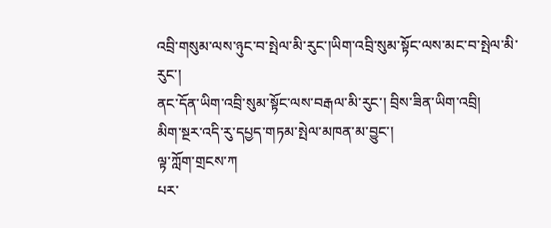འབྲི་གསུམ་ལས་ཉུང་བ་སྤེལ་མི་རུང་།ཡིག་འབྲི་སུམ་སྟོང་ལས་མང་བ་སྤེལ་མི་རུང་།
ནང་དོན་ཡིག་འབྲི་སུམ་སྟོང་ལས་བརྒལ་མི་རུང་། བྲིས་ཟིན་ཡིག་འབྲི།
མིག་སྔར་འདི་རུ་དཔྱད་གཏམ་སྤེལ་མཁན་མ་བྱུང་།
ལྟ་ཀློག་གྲངས་ཀ
པར་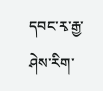དབང་རྭ་རྒྱ་ཤེས་རིག་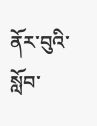ནོར་བུའི་སློབ་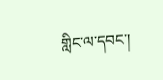གླིང་ལ་དབང་།